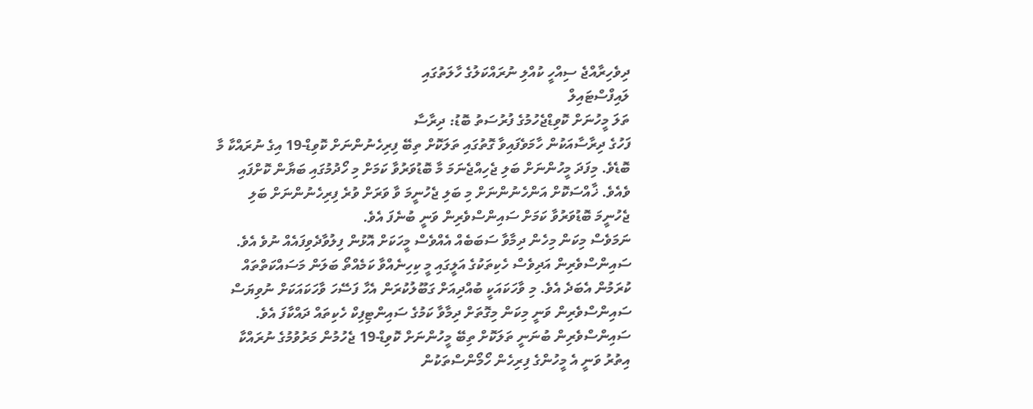ދިވެހިރާއްޖެ ސިއްހީ ކުއްލި ނުރައްކަލުގެ ހާލަތުގައި
ލައިފްސްޓައިލް
ތަލަ މީހުނަށް ކޮވިޑްޖެހުމުގެ ފުރުސަތު ބޮޑު: ދިރާސާ
ފަހުގެ ދިރާސާއަކުން ހާމަވެފައިވާ ގޮތުގައި ތަލަކޮށް ތިބޭ ފިރިހެނުންނަށް ކޮވިޑް-19 އިގެ ނުރައްކާ މާ ބޮޑެވެ. މިފަދަ މީހުންނަށް ބަލި ޖެހިއްޖެނަމަ މާ ބޮޑުވަރުވާ ކަމަށް މި ހޯދުމުގައި ބަޔާން ކޮށްފައި ވެއެވެ. ޚާއްސަކޮށް އަންހެނުންނަށް މި ބަލި ޖެހުނީމަ ވާ ވަރަށް ވުރެ ފިރިހެނުންނަށް ބަލި ޖެހުނީމަ ބޮޑުވަރުވާ ކަމަށް ސައިންސްވެރިން ވަނީ ބުނެފަ އެވެ.
ނަމަވެސް މިކަން މިހެން ދިމާވާ ސަބަބެއް އެއްވެސް މީހަކަށް އޮޅުން ފިލުވާދެވިފައެއް ނުވެ އެވެ. ސައިންސްވެރިން އަދިވެސް ހެކިތަކުގެ އަލީގައި މީ ކިހިނެއްވާ ކަމެއްތޯ ބަލަން މަސައްކަތްތައް ކުރަމުން އެބަދެ އެވެ. މި ވާހަކައަކީ ބުއްދިއަށް ގަބޫލުކުރަން އެހާ ފަސޭހަ ވާހަކައަކަށް ނުވިޔަސް ސައިންސްވެރިން ވަނީ މިކަން މިގޮތަށް ދިމާވާ ކަމުގެ ސައިންޓިފިކް ހެކިތައް ދައްކާފަ އެވެ.
ސައިންސްވެރިން ބުނަނީ ތަލަކޮށް ތިބޭ މީހުންނަށް ކޮވިޑް-19 ޖެހުމުން މަރުވުމުގެ ނުރައްކާ އިތުރު ވަނީ އެ މީހުންގެ ފިރިހެން ހޯމޯންސްތަކުން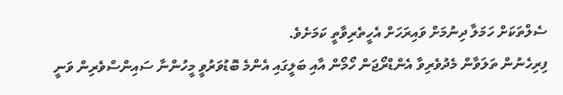ސެލްތަކަށް ހަމަލާ ދިނުމަށް ވައިރަހަށް އެހީތެރިވާތީ ކަމަށެވެ.
ފިރިހެނުން ތަލަވާން މެދުވެރިވާ އެންޑްރޯޖަން ހޯމޯން އާއި ބަލީގައި އެންމެ ބޮޑުވަރުވީ މީހުންނާ ސައިންސްވެރިން ވަނީ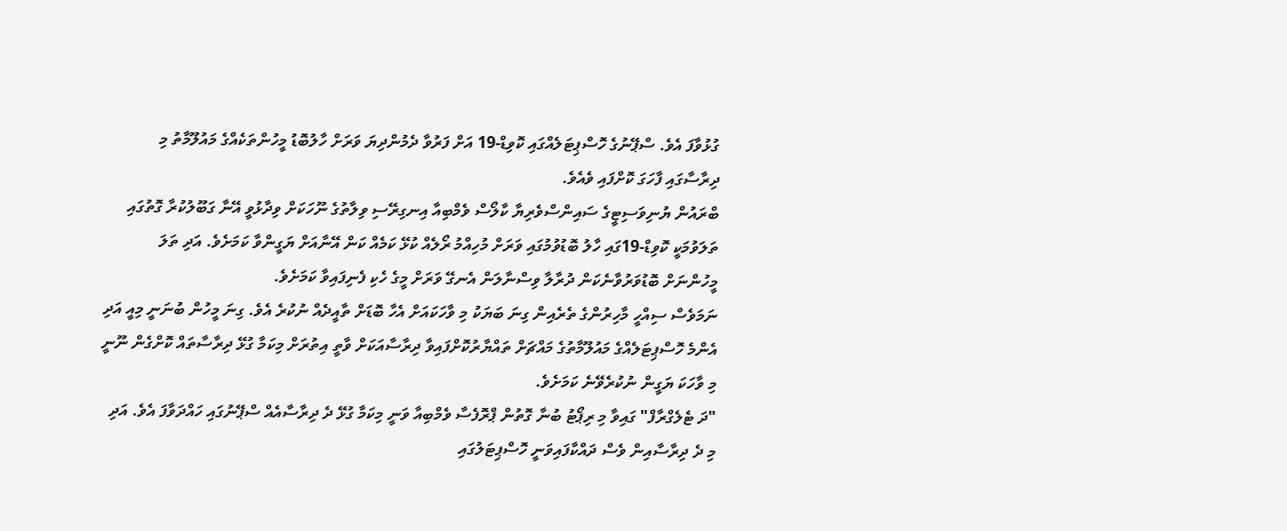ގުޅުވާފަ އެވެ. ސްޕޭނުގެ ހޮސްޕިޓަލެއްގައި ކޮވިޑް-19 އަށް ފަރުވާ ދެމުންދިޔަ ވަރަށް ހާލުބޮޑު މީހުންތަކެއްގެ މައުލޫމާތު މި ދިރާސާގައި ފާހަގަ ކޮށްފައި ވެއެވެ.
ބްރައުން ޔުނިވަސިޓީގެ ސައިންސްވެރިޔާ ކާލޯސް ވެމްބިއާ އިނގިރޭސި ވިލާތުގެ ނޫހަކަށް ވިދާޅުވީ އޭނާ ގަބޫލުކުރާ ގޮތުގައި ތަލަވުމަކީ ކޮވިޑް-19ގައި ހާލު ބޮޑުވުމުގައި ވަރަށް މުހިއްމު ރޯލެއް ކުޅޭ ކަމެއް ކަން އޭނާއަށް ޔަގީންވާ ކަމަށެވެ. އަދި ތަލަ މީހުންނަށް ބޮޑުވަރުވާނެކަން ދުރާލާ ވިސްނާލަން އެނގޭ ވަރަށް މީގެ ހެކި ފެނިފައިވާ ކަމަށެވެ.
ނަމަވެސް ސިއްހީ މާހިރުންގެ ތެރެއިން ގިނަ ބަޔަކު މި ވާހަކައަށް އެހާ ބޮޑަށް ތާއީދެއް ނުކުރެ އެވެ. ގިނަ މީހުން ބުނަނީ މިއީ އަދި އެންމެ ހޮސްޕިޓަލެއްގެ މައުލޫމާތުގެ މައްޗަށް ތައްޔާރުކޮށްފައިވާ ދިރާސާއަކަށް ވާތީ އިތުރަށް މިކަމާ ގުޅޭ ދިރާސާތައް ކޮށްގެން ނޫނީ މި ވާހަކަ ޔަގީން ނުކުރެވޭނެ ކަމަށެވެ.
"ދަ ޓެލެގްރާފް" ގައިވާ މި ރިޕޯޓު ބުނާ ގޮތުން ޕްރޮފެސާ ވެމްބިއާ ވަނީ މިކަމާ ގުޅޭ ދެ ދިރާސާއެއް ސްޕޭނުގައި ހައްދަވާފަ އެވެ. އަދި މި ދެ ދިރާސާއިން ވެސް ދައްކާފައިވަނީ ހޮސްޕިޓަލުގައި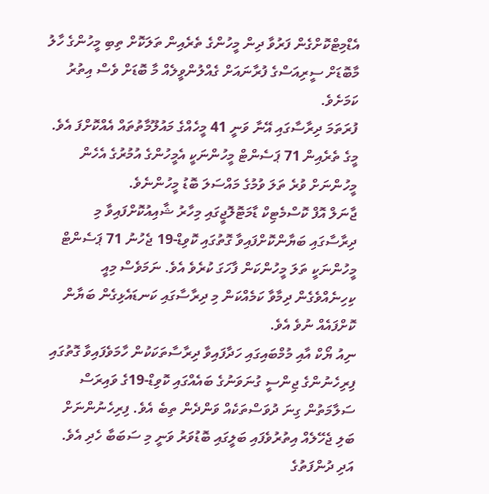އެޑްމިޓްކޮށްގެން ފަރުވާ ދިން މީހުންގެ ތެރެއިން ތަލަކޮށް ތިބި މީހުންގެ ހާލު މާބޮޑަށް ސީރިއަސްގެ ފުރާނައަށް ގެއްލުންވީލެއް މާ ބޮޑަށް ވެސް އިތުރު ކަމަށެވެ.
ފުރަތަމަ ދިރާސާގައި އޭނާ ވަނީ 41 މީހެއްގެ މައުލޫމާތުތައް އެއްކޮށްފަ އެވެ. މީގެ ތެރެއިން 71 ޕަސެންޓް މީހުންނަކީ އެމީހުންގެ އުމުރުގެ އެހެން މީހުންނަށް ވުރެ ތަލަ ވުމުގެ މައްސަލަ ބޮޑު މީހުންނެވެ.
ޖާނަލް އޮފް ކޮސްމެޓިކް ޑާމަޓޮލޮޖީގައި މިހާރު ޝާއިއުކޮށްފައިވާ މި ދިރާސާގައި ބަޔާންކޮށްފައިވާ ގޮތުގައި ކޮވިޑް-19 ޖެހުނު 71 ޕަސެންޓް މީހުންނަކީ ތަލަ މީހުންކަން ފާހަގަ ކުރެވެ އެވެ. ނަމަވެސް މިއީ ކިހިނެއްވެގެން ދިމާވާ ކަމެއްކަން މި ދިރާސާގައި ކަނޑައެޅިގެން ބަޔާން ކޮށްފައެއް ނުވެ އެވެ.
ނިއު ޔޯކް އާއި މުމްބައިގައި ހަދާފައިވާ ދިރާސާތަކަކުން ހާމަވެފައިވާ ގޮތުގައި ފިރިހެނުންގެ ޖިންސީ ގުނަވަނުގެ ބައެއްގައި ކޮވިޑް-19ގެ ވައިރަސް ސަލާމަތުން ގިނަ ދުވަސްތަކެއް ވަންދެން ތިބެ އެވެ. ފިރިހެނުންނަށް ބަލި ޖެހޭލެއް އިތުރުވެފައި ބަލީގައި ބޮޑުވަރު ވަނީ މި ސަބަބާ ހެދި އެވެ. އަދި ދުންފަތުގެ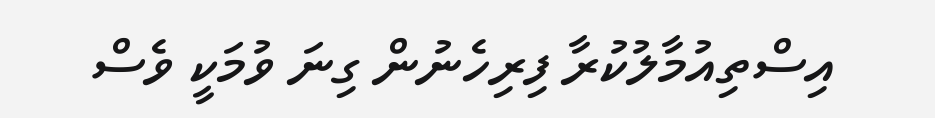އިސްތިއުމާލުކުރާ ފިރިހެނުން ގިނަ ވުމަކީ ވެސް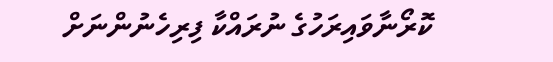ކޮރޯނާވައިރަހުގެ ނުރައްކާ ފިރިހެނުންނަށް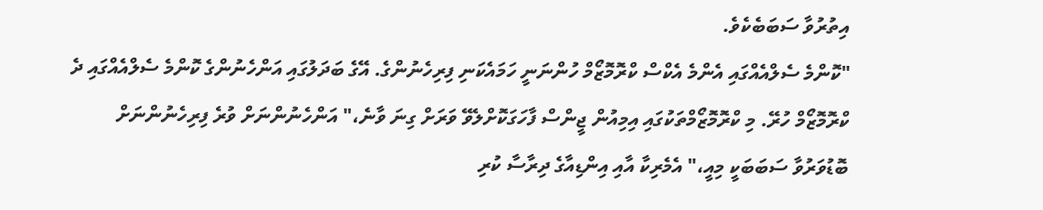އިތުރުވާ ސަބަބެކެވެ.
"ކޮންމެ ސެލްއެއްގައި އެންމެ އެކްސް ކްރޮމޮޒޯމް ހުންނަނީ ހަމައެކަނި ފިރިހެނުންގެ. އޭގެ ބަދަލުގައި އަންހެނުންގެ ކޮންމެ ސެލްއެއްގައި ދެ ކްރޮމޮޒޯމް ހުރޭ. މި ކްރޮމޮޒޯމްތަކުގައި އިމިއުން ޖީންސް ފާހަގަކޮށްލެވޭ ވަރަށް ގިނަ ވާނެ،" އަންހެނުންނަށް ވުރެ ފިރިހެނުންނަށް ބޮޑުވަރުވާ ސަބަބަކީ މިއީ،" އެމެރިކާ އާއި އިންޑިއާގެ ދިރާސާ ކުރި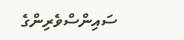ސައިންސްވެރިންގެ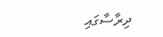ދިރާސާގައި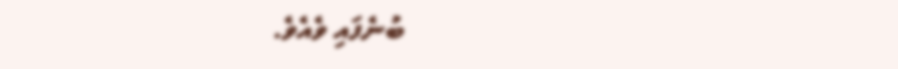ބުނެފައި ވެއެވެ.